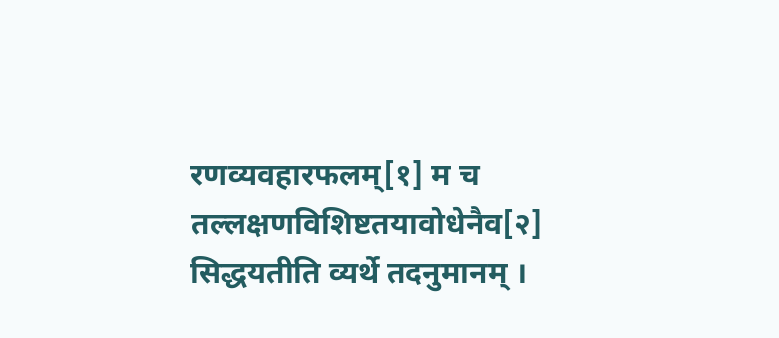रणव्यवहारफलम्[१] म च तल्लक्षणविशिष्टतयावोधेनैव[२] सिद्धयतीति व्यर्थे तदनुमानम् ।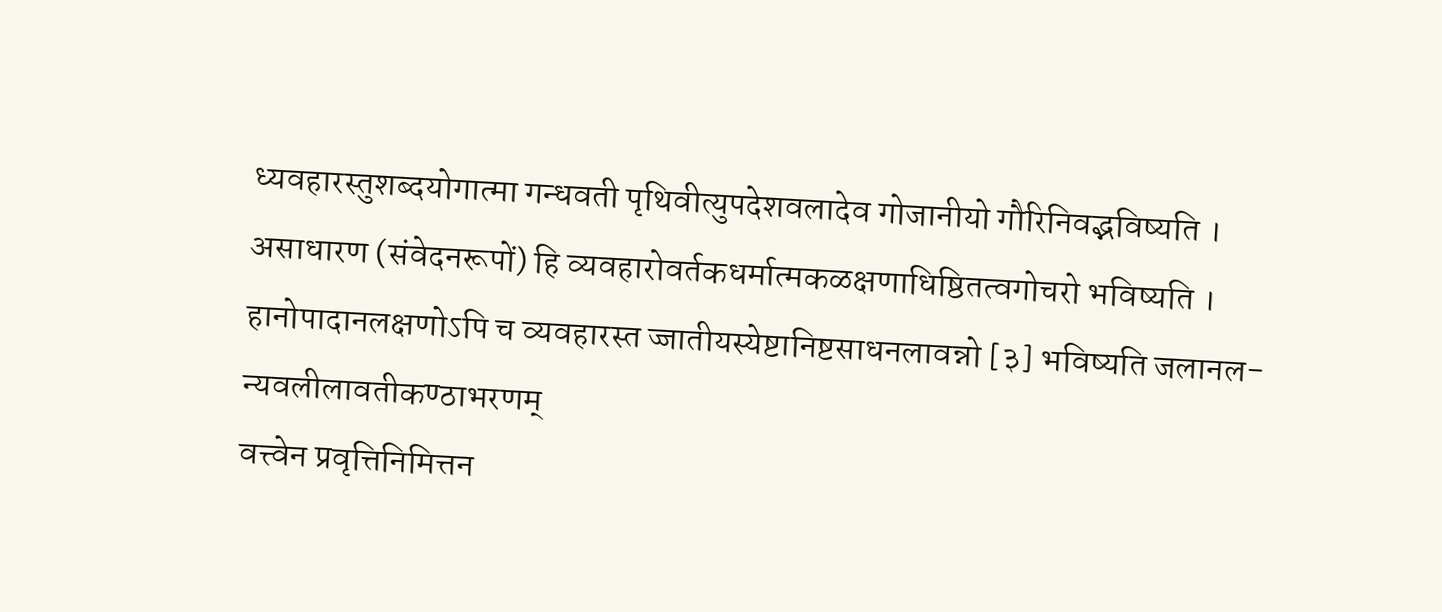ध्यवहारस्तुशब्दयोगात्मा गन्धवती पृथिवीत्युपदेशवलादेव गोजानीयो गौरिनिवद्भविष्यति ।
असाधारण (संवेदनरूपों) हि व्यवहारोवर्तकधर्मात्मकळक्षणाधिष्ठितत्वगोचरो भविष्यति । हानोपादानलक्षणोऽपि च व्यवहारस्त ज्जातीयस्येष्टानिष्टसाधनलावन्नो [३] भविष्यति जलानल-
न्यवलीलावतीकण्ठाभरणम्
वत्त्वेन प्रवृत्तिनिमित्तन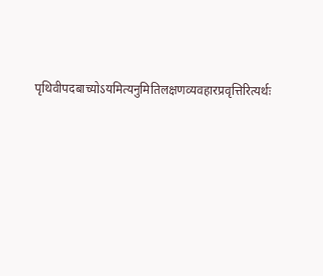पृथिवीपदबाच्योऽयमित्यनुमितिलक्षणव्यवहारप्रवृत्तिरित्यर्थः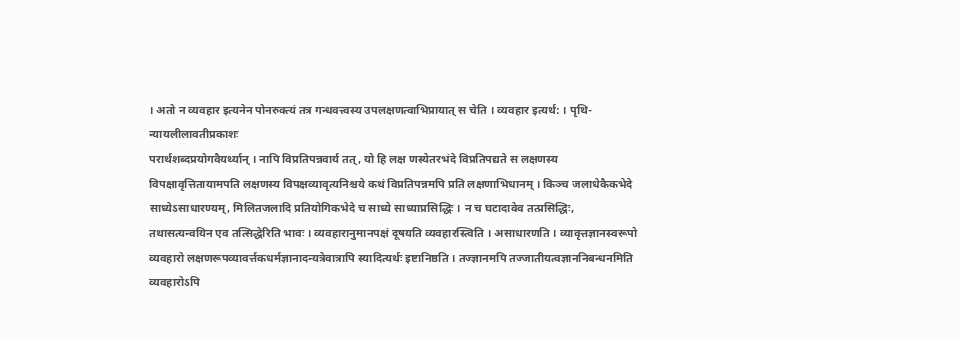। अतो न व्यवहार इत्यनेन पोनरुक्त्यं तत्र गन्धवत्त्वस्य उपलक्षणत्वाभिप्रायात् स चेति । व्यवहार इत्यर्थ: । पृथि-
न्यायलीलावतीप्रकाशः
परार्थशब्दप्रयोगवैयर्थ्यान् । नापि विप्रतिपन्नवार्य तत्, यो हि लक्ष णस्येतरभंदे विप्रतिपद्यते स लक्षणस्य विपक्षावृत्तितायामपति लक्षणस्य विपक्षव्यावृत्यनिश्चये कथं विप्रतिपन्नमपि प्रति लक्षणाभिधानम् । किञ्च जलाधेकैकभेदे साध्येऽसाधारण्यम्, मिलितजलादि प्रतियोगिकभेदे च साध्ये साध्याप्रसिद्धिः । न च घटादावेव तत्प्रसिद्धिः, तथासत्यन्वयिन एव तत्सिद्धेरिति भावः । व्यवहारानुमानपक्षं दूषयति व्यवहारस्त्विति । असाधारणति । व्यावृत्तज्ञानस्वरूपो व्यवहारो लक्षणरूपव्यावर्त्तकधर्मज्ञानादन्यत्रेवात्रापि स्यादित्यर्थः इष्टानिष्ठति । तज्ज्ञानमपि तज्जातीयत्वज्ञाननिबन्धनमिति व्यवहारोऽपि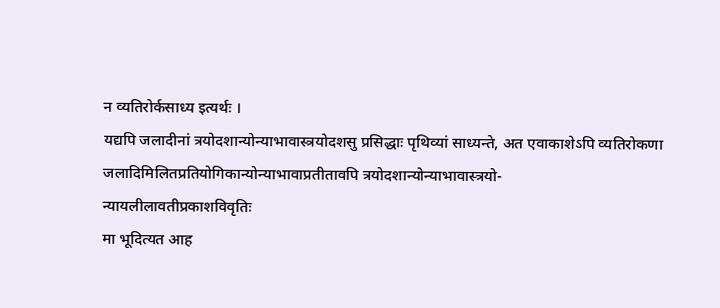न व्यतिरोर्कसाध्य इत्यर्थः ।
यद्यपि जलादीनां त्रयोदशान्योन्याभावास्त्रयोदशसु प्रसिद्धाः पृथिव्यां साध्यन्ते, अत एवाकाशेऽपि व्यतिरोकणा जलादिमिलितप्रतियोगिकान्योन्याभावाप्रतीतावपि त्रयोदशान्योन्याभावास्त्रयो-
न्यायलीलावतीप्रकाशविवृतिः
मा भूदित्यत आह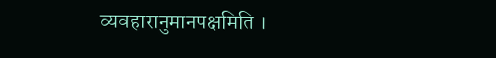व्यवहारानुमानपक्षमिति ।